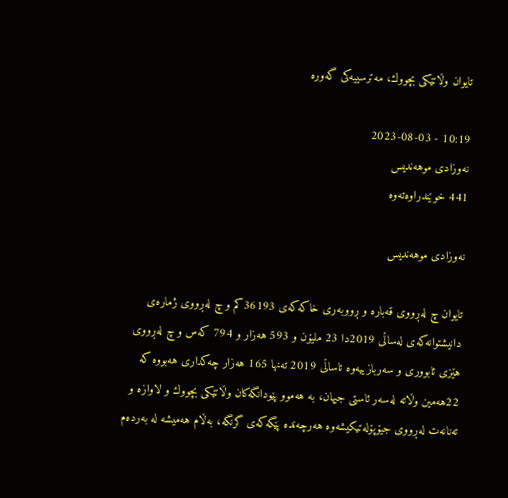تایوان وڵاتێكی بچووك، مه‌ترسییه‌كی گه‌وره‌

10:19 - 2023-08-03
نەوزادی موهەندیس
441 خوێندراوەتەوە

نه‌وزادی موهه‌ندیس

تایوان چ له‌ڕووی قه‌باره‌ و ڕووبه‌ری خاكه‌كه‌ی 36193كم و چ له‌ڕووی ژماره‌ی دانیشتوانه‌كه‌ی له‌ساڵی 2019دا 23 ملیۆن و 593 هه‌زار و 794 كه‌س و چ له‌ڕووی هێزی ئابووری و سه‌ربازییه‌وه‌ تاساڵی 2019 ته‌نها 165 هەزار چه‌كداری هه‌بووه‌ كه‌ 22هه‌مین وڵاته‌ له‌سه‌ر ئاستی جیهان، به‌ هه‌موو پێودانگه‌كان وڵاتێكی بچووك و لاوازه‌ و ته‌نانه‌ت له‌ڕووی جیۆپۆله‌تیكیشه‌وه‌ هه‌رچه‌نده‌ پێگه‌كه‌ی گرنگه‌، به‌ڵام هه‌میشه‌ له‌ به‌رده‌م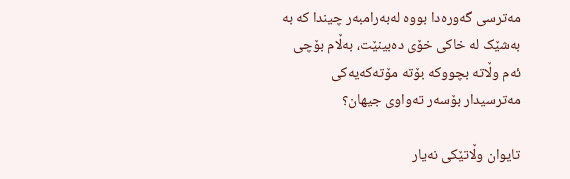مه‌ترسی گه‌وره‌دا بووه‌ له‌به‌رامبه‌ر چیندا کە بە بەشێک لە خاکی خۆی دەبینێت، بەڵام بۆچی ئه‌م وڵاته‌ بچووكه‌ بۆته‌ مۆته‌كه‌یه‌كی مه‌ترسیدار بۆسه‌ر ته‌واوی جیهان؟

تایوان وڵاتێكی نه‌یار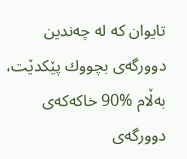تایوان كه‌ له‌ چه‌ندین دوورگه‌ی بچووك پێكدێت، به‌ڵام %90 خاكه‌كه‌ی دوورگه‌ی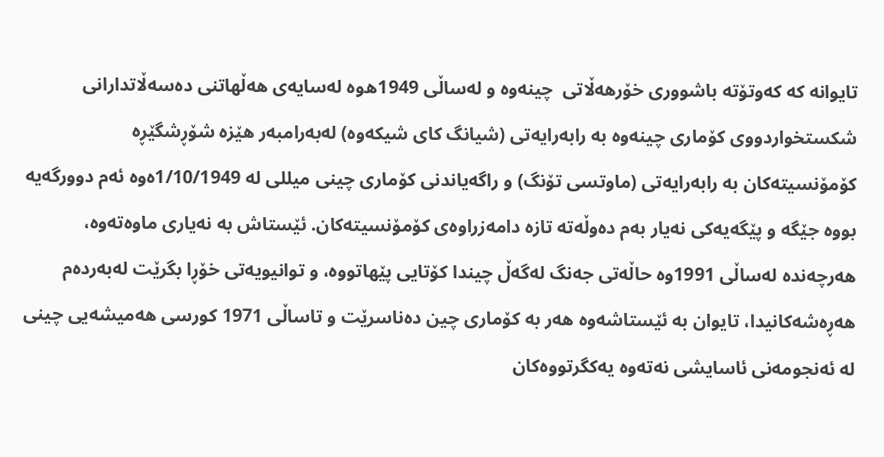تایوانه‌ كه‌ كه‌وتۆته‌ باشووری خۆرهه‌ڵاتی  چینەوه‌ و له‌ساڵی 1949ه‌وه‌ له‌سایه‌ی هه‌ڵهاتنی ده‌سه‌ڵاتدارانی شكستخواردووی كۆماری چینه‌وه‌ به‌ رابه‌رایه‌تی (شیانگ كای شیكه‌وه‌) له‌به‌رامبه‌ر هێزه‌ شۆڕشگێڕه‌ کۆمۆنسیتەکان به‌ رابه‌رایه‌تی (ماوتسی تۆنگ) و راگه‌یاندنی كۆماری چینی میللی له‌ 1/10/1949ەوە ئه‌م دوورگه‌یه‌ بووه‌ جێگه‌ و پێگه‌یه‌كی نه‌یار به‌م ده‌وڵه‌ته‌ تازه‌ دامه‌زراوه‌ی کۆمۆنسیتەکان. ئێستاش به‌ نه‌یاری ماوه‌ته‌وه‌، هه‌رچه‌نده‌ له‌ساڵی 1991وه‌ حاڵه‌تی جه‌نگ له‌گه‌ڵ چیندا كۆتایی پێهاتووه‌، و توانیویه‌تی خۆڕا بگرێت له‌به‌رده‌م هه‌ڕه‌شه‌كانیدا، تایوان به‌ ئێستاشه‌وه‌ هه‌ر به‌ كۆماری چین ده‌ناسرێت و تاساڵی 1971 كورسی هه‌میشه‌یی چینی له‌ ئه‌نجومه‌نی ئاسایشی نه‌ته‌وه‌ یه‌كگرتووه‌كان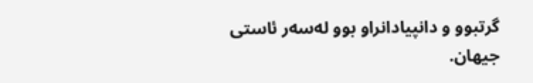گرتبوو و دانپیادانراو بوو له‌سه‌ر ئاستی جیهان.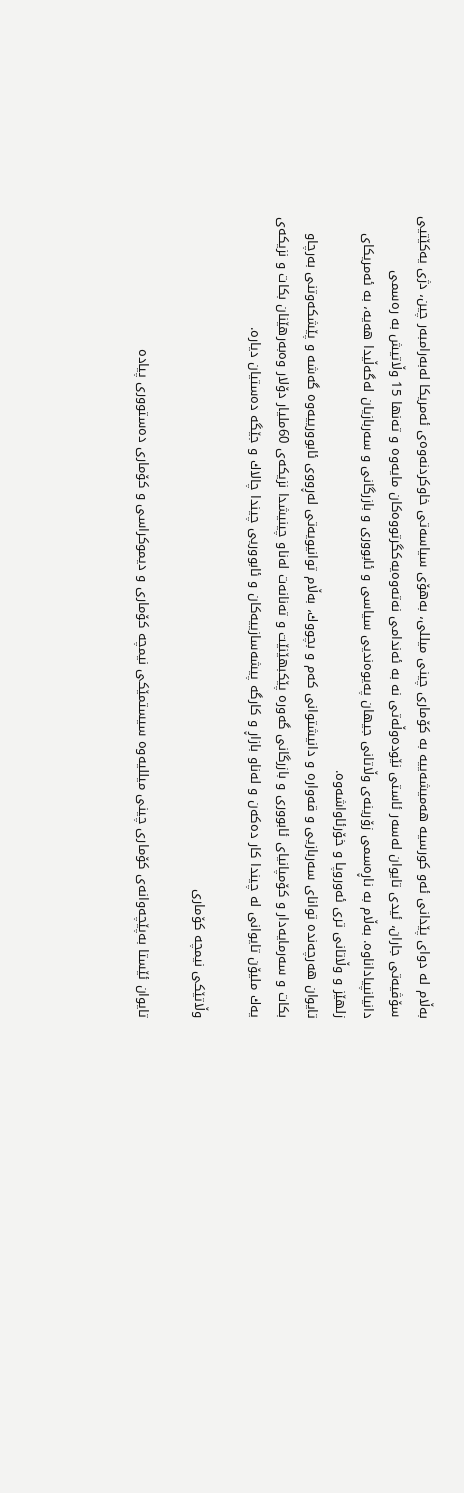به‌ڵام لە دوای پێدانی ئه‌و كورسیه‌ هه‌میشه‌ییه‌ به‌ كۆماری چینی میللی، به‌هۆی سیاسه‌تی خاوكردنه‌وه‌ی ئه‌مریكا له‌به‌رامبه‌ر چین، دژی یه‌كێتیی سۆڤیەتی جاران، ئیدی تایوان له‌سه‌ر ئاستی نێوده‌وڵه‌تی نه‌ به‌ ئه‌ندامی نه‌ته‌وه‌یه‌كگرتووه‌كان مایه‌وه‌ و ته‌نها 15 وڵاتیش به‌ ره‌سمی دانیانپیاداناوه‌. به‌ڵام به‌ ناڕه‌سمی زۆرینه‌ی وڵاتانی جیهان په‌یوه‌ندیی سیاسی و ئابووری و بازرگانی و سه‌ربازیان له‌گه‌ڵیدا هه‌یه‌، به‌ ئه‌مریكای زلهێز و وڵاتانی تری ئه‌وروپا و خۆرئاواشه‌وه‌.
تایوان هه‌رچه‌نده‌ توانای سه‌ربازیی و قه‌واره‌ و دانیشتوانی كه‌م و بچووك، به‌ڵام توانیویه‌تی له‌ڕووی ئابوورییه‌وه‌ گه‌شه‌ و پێشكه‌وتنی به‌رچاو بكات و سه‌رمایه‌دار و كۆمپانیای ئابووری و بازرگانی گه‌وره‌ پێكبهێنێت و ته‌نانه‌ت لەناو چینیشدا نزیكه‌ی 60ملیار دۆلار وه‌به‌رهێنان بكات و نزیكه‌ی یه‌ك ملیۆن تایوانی له‌ چیندا كار ده‌كه‌ن و له‌ناو بازاڕ و كارگه ‌پیشه‌سازییه‌كان و ئابووریی چیندا چالاك و جێگه‌ ده‌ستیان دیاره‌.

وڵاتێكی نیمچه‌ كۆماری

تایوان ئێستا به‌پێچه‌وانه‌ی كۆماری چینی میللیه‌وه‌ سیستمێكی نیمچه‌ كۆماری و دیموكراسی و كۆماری ده‌ستووری پیاده‌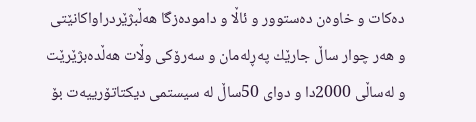ده‌كات و خاوه‌ن ده‌ستوور و ئاڵا و داموده‌زگا هه‌ڵبژێردراواكانێتی و هه‌ر چوار ساڵ جارێك په‌ڕله‌مان و سه‌رۆكی وڵات هه‌ڵده‌بژێرێت و له‌ساڵی 2000دا و دوای 50ساڵ له‌ سیستمی دیكتاتۆرییه‌ت بۆ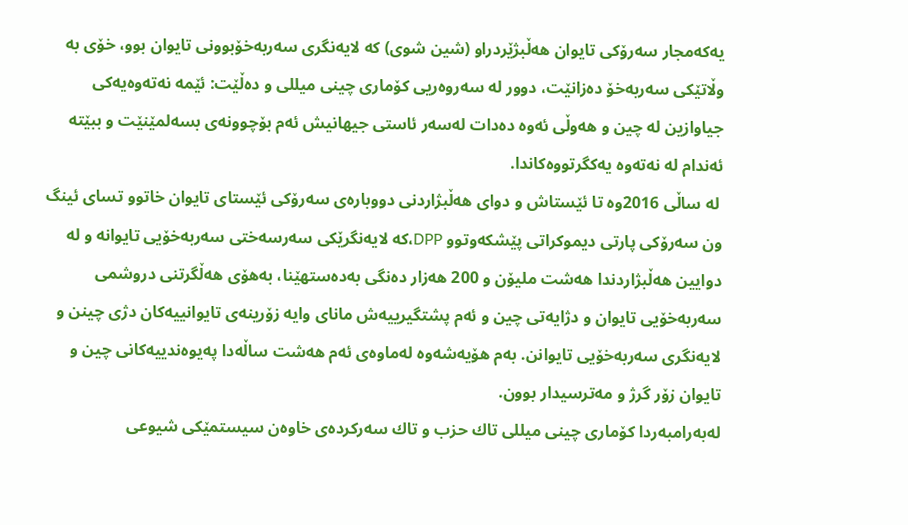یه‌كه‌مجار سه‌رۆكی تایوان هه‌ڵبژێردراو (شین شوی) كه‌ لایه‌نگری سه‌ربه‌خۆبوونی تایوان بوو، خۆی به‌ وڵاتێكی سه‌ربه‌خۆ ده‌زانێت، دوور له‌ سه‌روه‌ریی كۆماری چینی میللی و ده‌ڵێت: ئێمه‌ نه‌ته‌وه‌یه‌كی جیاوازین له‌ چین و هه‌وڵی ئه‌وه‌ ده‌دات له‌سه‌ر ئاستی جیهانیش ئه‌م بۆچوونه‌ی بسه‌لمێنێت و ببێته‌ ئه‌ندام له‌ نه‌ته‌وه‌ یه‌كگرتووه‌كاندا.
 له‌ ساڵی 2016وه‌ تا ئێستاش و دوای هه‌ڵبژاردنی دووباره‌ی سه‌رۆكی ئێستای تایوان خاتوو تسای ئینگ ون سه‌رۆكی پارتی دیموكراتی پێشكه‌وتوو DPP،كه‌ لایه‌نگرێكی سه‌رسه‌ختی سه‌ربه‌خۆیی تایوانه‌ و له‌ دوایین هه‌ڵبژاردندا هەشت ملیۆن و 200 هەزار ده‌نگی به‌ده‌ستهێنا، به‌هۆی هه‌ڵگرتنی دروشمی سه‌ربه‌خۆیی تایوان و دژایه‌تی چین و ئه‌م پشتگیرییه‌ش مانای وایه‌ زۆرینه‌ی تایوانییه‌كان دژی چینن و لایه‌نگری سه‌ربه‌خۆیی تایوانن. به‌م هۆیه‌شه‌وه‌ له‌ماوه‌ی ئه‌م هەشت ساڵه‌دا په‌یوه‌ندییه‌كانی چین و تایوان زۆر گرژ و مه‌ترسیدار بوون.
له‌به‌رامبه‌ردا كۆماری چینی میللی تاك حزب و تاك سه‌ركرده‌ی خاوه‌ن سیستمێكی شیوعی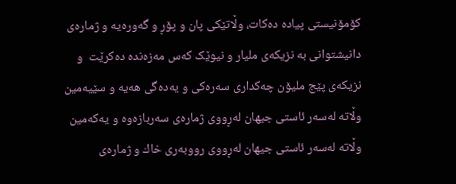کۆمۆنیستی پیاده‌ ده‌كات، وڵاتێكی پان و پۆڕ و گه‌وره‌یە و ژماره‌ی دانیشتوانی به‌ نزیکەی ملیار و نیوێک کەس مەزەندە دەکرێت  و نزیكه‌ی پێج ملیۆن چه‌كداری سه‌ره‌كی و یه‌ده‌گی هه‌یه‌ و سێیه‌مین وڵاته‌ له‌سه‌ر ئاستی جیهان لەڕووی ژماره‌ی سەربازەوە و یه‌كه‌مین وڵاته‌ له‌سه‌ر ئاستی جیهان له‌ڕووی رووبه‌ری خاك و ژماره‌ی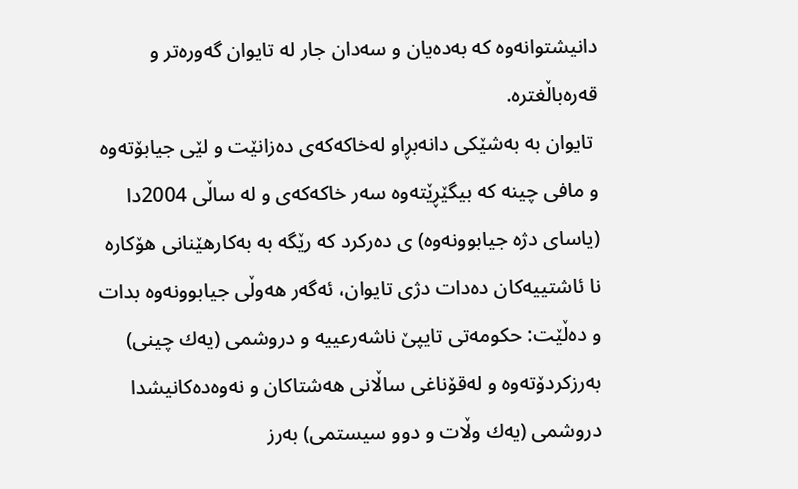دانیشتوانه‌وه‌ كه‌ به‌ده‌یان و سه‌دان جار له‌ تایوان گه‌وره‌تر و قه‌ره‌باڵغتره‌.
 تایوان به‌ به‌شێكی دانه‌بڕاو له‌خاكه‌كه‌ی ده‌زانێت و لێی جیابۆته‌وه‌ و مافی چینه‌ كه‌ بیگێڕێته‌وه‌ سه‌ر خاكه‌كه‌ی و له‌ ساڵی 2004دا (یاسای دژه‌ جیابوونه‌وه‌) ی ده‌ركرد كه‌ رێگه‌ به‌ به‌كارهێنانی هۆكاره‌ نا ئاشتییه‌كان ده‌دات دژی تایوان، ئه‌گه‌ر هه‌وڵی جیابوونه‌وه‌ بدات و ده‌ڵێت: حكومه‌تی تایپێ ناشه‌رعییه‌ و دروشمی (یه‌ك چینی) به‌رزكردۆته‌وه‌ و له‌قۆناغی ساڵانی هه‌شتاكان و نه‌وه‌ده‌كانیشدا دروشمی (یه‌ك وڵات و دوو سیستمی) به‌رز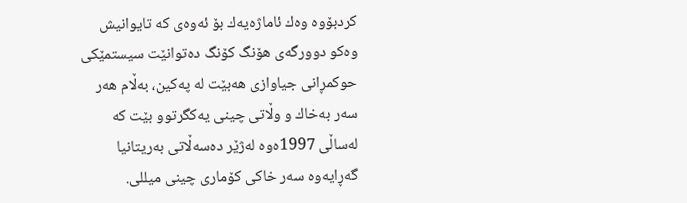كردبۆوه‌ وه‌ك ئاماژه‌یه‌ك بۆ ئه‌وه‌ی كه‌ تایوانیش وه‌كو دوورگه‌ی هۆنگ كۆنگ ده‌توانێت سیستمێكی حوكمڕانی جیاوازی هه‌بێت له‌ په‌كین، به‌ڵام هه‌ر سه‌ر به‌خاك و وڵاتی چینی یه‌كگرتوو بێت كه‌ له‌ساڵی 1997ەوه‌ له‌ژێر ده‌سه‌ڵاتی به‌ریتانیا گه‌ڕایه‌وه‌ سه‌ر خاكی كۆماری چینی میللی.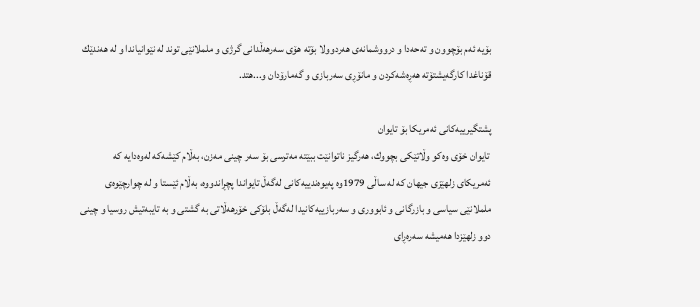بۆیه‌ ئه‌م بۆچوون و ته‌حه‌دا و درووشمانه‌ی هه‌ردوولا بۆته‌ هۆی سه‌رهه‌ڵدانی گرژی و ململانێی توند له‌ نێوانیاندا و له‌ هه‌ندێك قۆناغدا كارگه‌یشتۆته‌ هه‌ڕه‌شه‌كردن و مانۆڕی سه‌ربازی و گه‌مارۆدان و...هتد.

پشتگیرییه‌كانی ئه‌مریكا بۆ تایوان
 تایوان خۆی وه‌كو وڵاتێكی بچووك، هه‌رگیز ناتوانێت ببێته‌ مه‌ترسی بۆ سه‌ر چینی مه‌زن، به‌ڵام كێشه‌كه‌ له‌وه‌دایه‌ كه‌ ئه‌مریكای زلهێزی جیهان كه‌ له‌ ساڵی 1979وه‌ په‌یوه‌ندییه‌كانی له‌گه‌ڵ تایواندا پچڕاندووه‌، به‌ڵام ئێستا و له‌ چوارچێوه‌ی ململانێی سیاسی و بازرگانی و ئابووری و سه‌ربازییه‌كانیدا له‌گه‌ڵ بلۆكی خۆرهه‌ڵاتی به‌ گشتی و به‌ تایبه‌تیش روسیا و چینی دوو زلهێزدا هه‌میشه‌ سه‌ره‌ڕای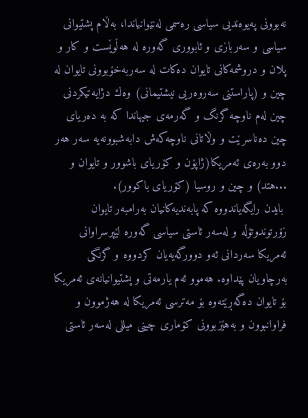نه‌بوونی په‌یوه‌ندیی سیاسی رەسمی له‌نێوانیاندا، به‌ڵام پشتیوانی سیاسی و سه‌ربازی و ئابووری گه‌وره‌ له‌ هه‌ڵوێست و كار و پلان و دروشمه‌كانی تایوان ده‌كات له‌ سه‌ربه‌خۆبوونی تایوان له‌ چین و (پاراستنی سه‌روه‌ریی نیشتیمانی) وه‌ك دژایه‌تیكردنی چین له‌م ناوچه‌ گرنگ و گه‌رمه‌ی جیهاندا كه‌ به‌ ده‌ریای چین ده‌ناسرێت و وڵاتانی ناوچه‌كه‌ش دابه‌شبوونه‌یه‌ سه‌ر هه‌ر دوو به‌ره‌ی ئه‌مریكا(ژاپۆن و كۆریای باشوور و تایوان و ...هتد) و چین و روسیا (كۆریای باكوور).
 بایدن رایگه‌یاندووه‌ كه‌ پابه‌ندیه‌كانیان به‌رامبه‌ر تایوان زۆرتوندوتۆڵه‌ و له‌سه‌ر ئاستی سیاسی گه‌وره‌ لێپرسراوانی ئه‌مریكا سه‌ردانی ئه‌و دوورگه‌یه‌یان كردووه‌ و گرنگی به‌رچاویان پێداوه‌. هه‌موو ئه‌م یارمه‌تی و پشتیوانیانه‌ی ئه‌مریكا بۆ تایوان ده‌گه‌ڕێته‌وه‌ بۆ مه‌ترسی ئه‌مریكا له‌ هەژموون و فراوانبوون و به‌هێزبوونی كۆماری چینی میللی له‌سه‌ر ئاستی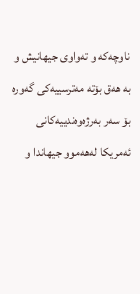ناوچه‌كه‌ و ته‌واوی جیهانیش و به‌ هه‌ق بۆته‌ مه‌ترسییه‌كی گه‌وره‌ بۆ سه‌ر به‌رژه‌وه‌ندییه‌كانی ئه‌مریكا له‌هه‌موو جیهاندا و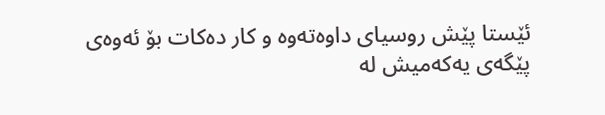ئێستا پێش روسیای داوه‌ته‌وه‌ و كار ده‌كات بۆ ئه‌وه‌ی پێگه‌ی یه‌كه‌میش له‌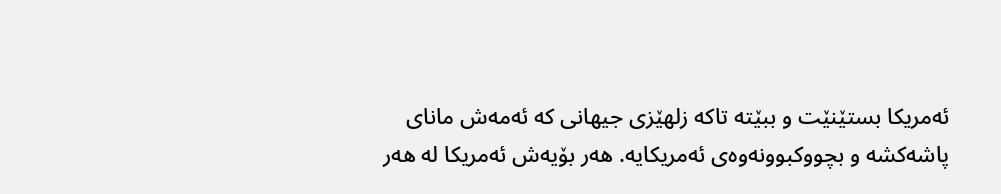ئه‌مریكا بستێنێت و ببێته‌ تاكه‌ زلهێزی جیهانی كه‌ ئه‌مه‌ش مانای پاشه‌كشه‌ و بچووكبوونه‌وه‌ی ئه‌مریكایه‌. هه‌ر بۆیه‌ش ئه‌مریكا له‌ هه‌ر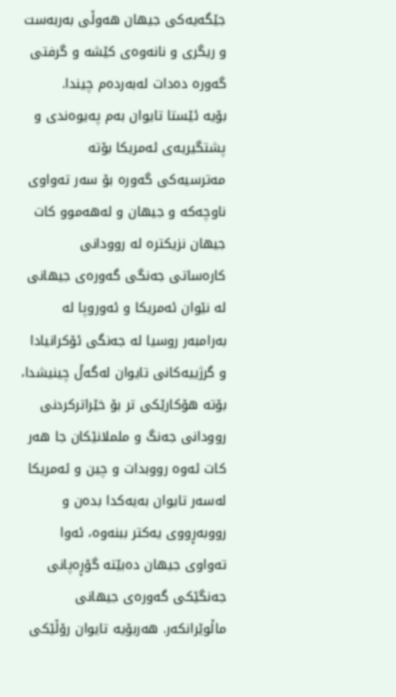جێگه‌یه‌كی جیهان هه‌وڵی به‌ربه‌ست و ریگری و نانه‌وه‌ی كێشه‌ و گرفتی گه‌وره‌ ده‌دات له‌به‌رده‌م چیندا.
بۆیه‌ ئێستا تایوان به‌م په‌یوه‌ندی و پشتگیریه‌ی ئه‌مریكا بۆته‌ مه‌ترسیه‌كی گه‌وره‌ بۆ سه‌ر ته‌واوی ناوچه‌كه‌ و جیهان و له‌هه‌موو كات جیهان نزیكتره‌ له‌ روودانی كاره‌ساتی جه‌نگی گه‌وره‌ی جیهانی له‌ نێوان ئه‌مریكا و ئه‌وروپا له‌ به‌رامبه‌ر روسیا له‌ جه‌نگی ئۆكرانیادا و گرژییه‌كانی تایوان له‌گه‌ڵ چینیشدا، بۆته‌ هۆكارێكی تر بۆ خێراتركردنی روودانی جه‌نگ و ململانێكان جا هه‌ر كات ئه‌وه‌ رووبدات و چین و ئه‌مریكا له‌سه‌ر تایوان به‌یه‌كدا بده‌ن و رووبه‌ڕووی یه‌كتر ببنه‌وه‌، ئه‌وا ته‌واوی جیهان ده‌بێته‌ گۆڕه‌پانی جه‌نگێكی گه‌وره‌ی جیهانی ماڵوێرانكه‌ر. هه‌ربۆیه‌ تایوان رۆڵێكی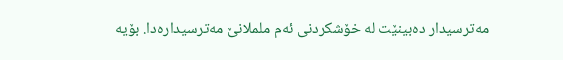مه‌ترسیدار ده‌بینێت له‌ خۆشكردنی ئه‌م ململانێ مه‌ترسیداره‌دا. بۆیه‌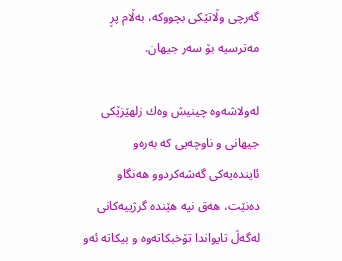گه‌رچی وڵاتێكی بچووكه‌، به‌ڵام پڕ مه‌ترسیه‌ بۆ سه‌ر جیهان.

له‌ولاشه‌وه‌ چینیش وه‌ك زلهێزێكی جیهانی و ناوچه‌یی كه‌ به‌ره‌و ئاینده‌یه‌كی گه‌شه‌كردوو هه‌نگاو ده‌نێت، هه‌ق نیه‌ هێنده‌ گرژییه‌كانی له‌گه‌ڵ تایواندا تۆخبكاته‌وه‌ و بیكاته‌ ئه‌و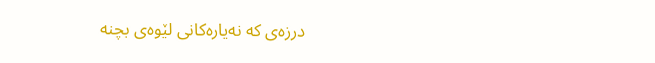درزه‌ی كه‌ نه‌یاره‌كانی لێوه‌ی بچنه‌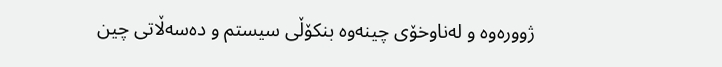ژووره‌وه‌ و له‌ناوخۆی چینه‌وه‌ بنكۆڵی سیستم و ده‌سه‌ڵاتی چین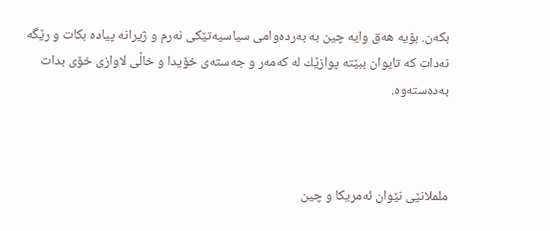بكه‌ن. بۆیه‌ هه‌ق وایه‌ چین به‌ به‌رده‌وامی سیاسیه‌تێكی نه‌رم و ژیرانه‌ پیاده‌ بكات و رێگه‌ نه‌دات كه‌ تایوان ببێته‌ پوازێك له‌ كه‌مه‌ر و جه‌سته‌ی خۆیدا و خاڵی لاوازی خۆی بدات به‌ده‌سته‌وه‌.



ململانێی نێوان ئەمریکا و چین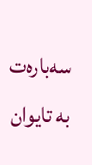سەبارەت بە تایوان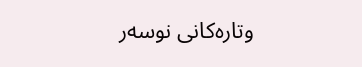وتارەکانی نوسەر